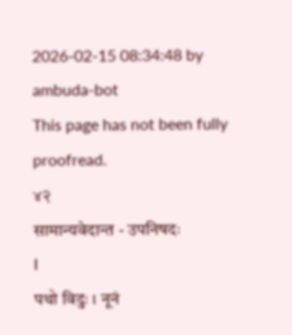2026-02-15 08:34:48 by ambuda-bot
This page has not been fully proofread.
४२
सामान्यवेदान्त - उपनिषदः
I
पथो विदुः । नूनं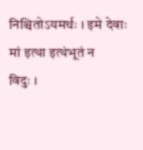निश्चितोऽयमर्थः । इमे देवाः मां इत्था इत्थंभूतं न
विदुः ।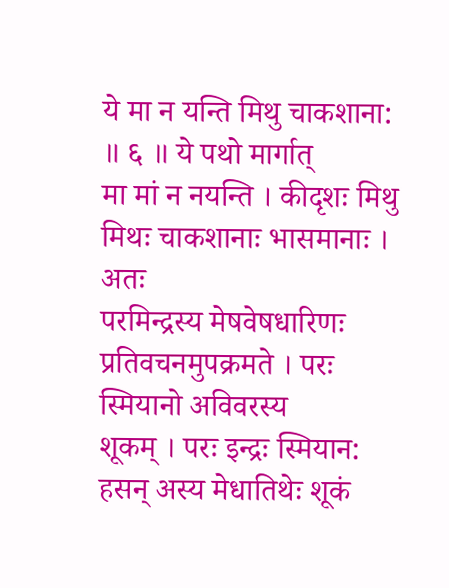ये मा न यन्ति मिथु चाकशाना: ॥ ६ ॥ ये पथो मार्गात्
मा मां न नयन्ति । कीदृशः मिथु मिथः चाकशानाः भासमानाः । अतः
परमिन्द्रस्य मेषवेषधारिणः प्रतिवचनमुपक्रमते । परः स्मियानो अविवरस्य
शूकम् । परः इन्द्रः स्मियान: हसन् अस्य मेधातिथेः शूकं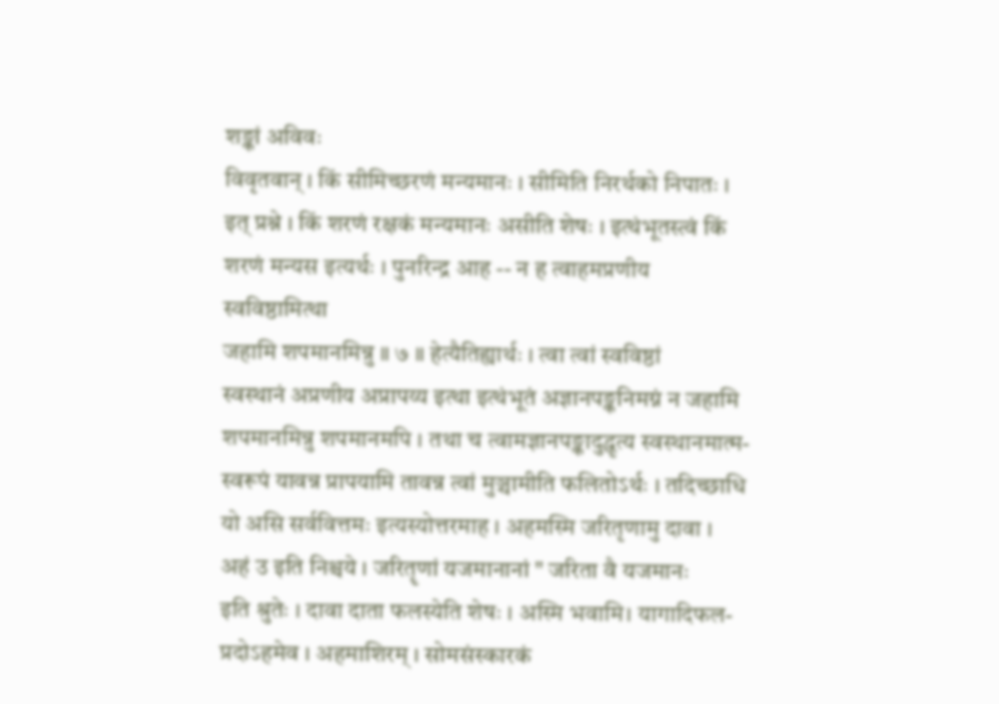शङ्कां अविवः
विवृतवान् । किं सीमिच्छरणं मन्यमानः । सीमिति निरर्थको निपातः ।
इत् प्रश्ने । किं शरणं रक्षकं मन्यमानः असीति शेषः । इत्थंभूतस्त्वं किं
शरणं मन्यस इत्यर्थः । पुनरिन्द्र आह -- न ह त्वाहमप्रणीय स्वविष्ठामित्था
जहामि शपमानमिन्नु ॥ ७ ॥ हेत्यैतिह्यार्थः । त्वा त्वां स्वविष्ठां
स्वस्थानं अप्रणीय अप्रापय्य इत्था इत्थंभूतं अज्ञानपङ्कनिमग्नं न जहामि
शपमानमिन्नु शपमानमपि । तथा च त्वामज्ञानपङ्कादुद्धृत्य स्वस्थानमात्म-
स्वरूपं यावन्न प्रापयामि तावन्न त्वां मुञ्चामीति फलितोऽर्थः । तदिच्छाधि
यो असि सर्ववित्तमः इत्यस्योत्तरमाह । अहमस्मि जरितृणामु दावा ।
अहं उ इति निश्चये । जरितॄणां यजमानानां " जरिता वै यजमानः
इति श्रुतेः । दावा दाता फलस्येति शेषः । अस्मि भवामि। यागादिफल-
प्रदोऽहमेव । अहमाशिरम् । सोमसंस्कारकं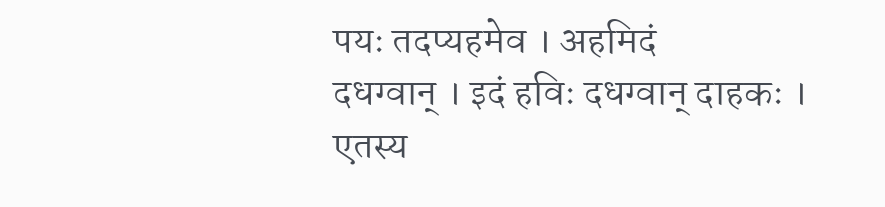पयः तदप्यहमेव । अहमिदं
दधग्वान् । इदं हविः दधग्वान् दाहकः । एतस्य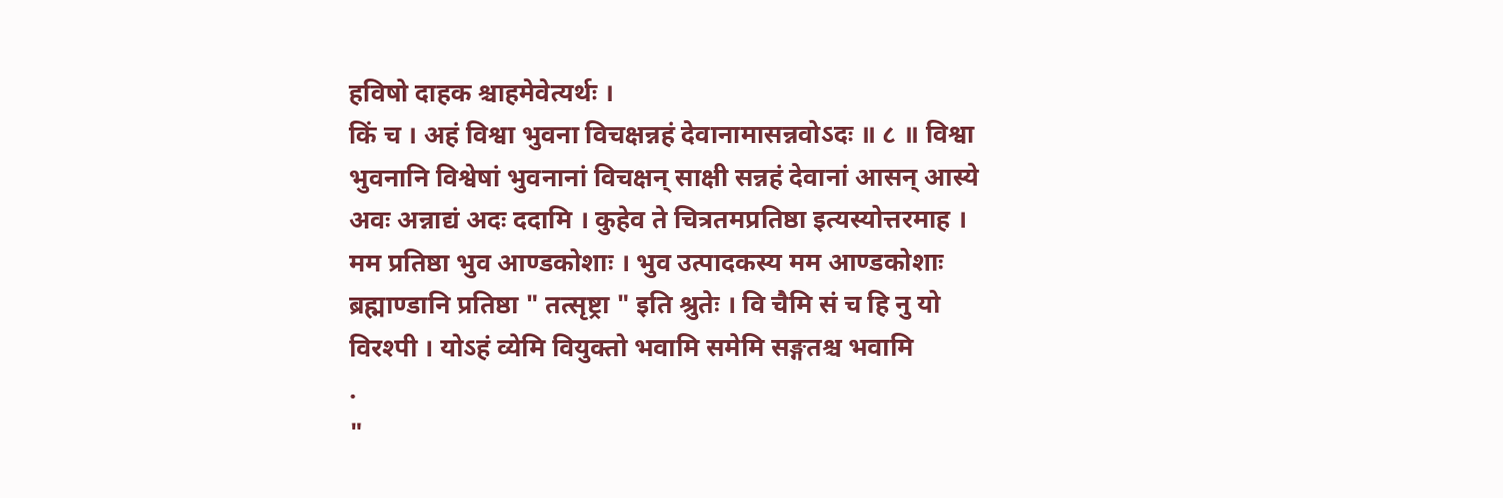हविषो दाहक श्चाहमेवेत्यर्थः ।
किं च । अहं विश्वा भुवना विचक्षन्नहं देवानामासन्नवोऽदः ॥ ८ ॥ विश्वा
भुवनानि विश्वेषां भुवनानां विचक्षन् साक्षी सन्नहं देवानां आसन् आस्ये
अवः अन्नाद्यं अदः ददामि । कुहेव ते चित्रतमप्रतिष्ठा इत्यस्योत्तरमाह ।
मम प्रतिष्ठा भुव आण्डकोशाः । भुव उत्पादकस्य मम आण्डकोशाः
ब्रह्माण्डानि प्रतिष्ठा " तत्सृष्ट्रा " इति श्रुतेः । वि चैमि सं च हि नु यो
विरश्पी । योऽहं व्येमि वियुक्तो भवामि समेमि सङ्गतश्च भवामि
.
"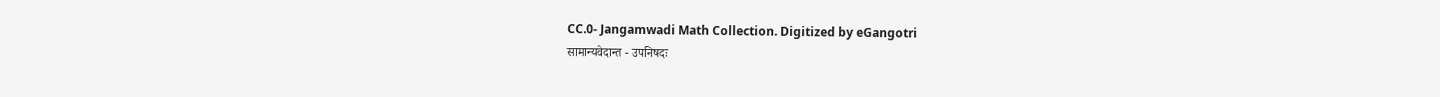CC.0- Jangamwadi Math Collection. Digitized by eGangotri
सामान्यवेदान्त - उपनिषदः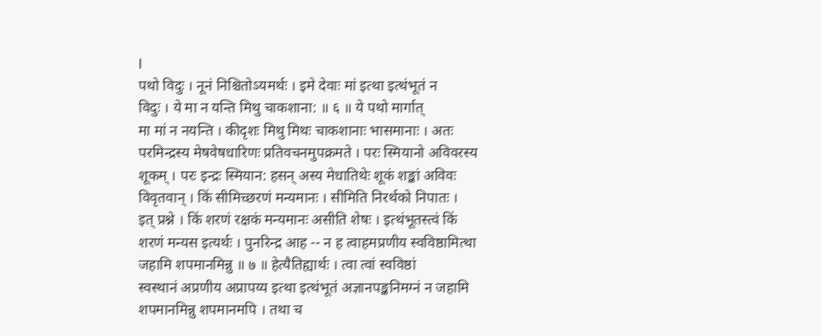I
पथो विदुः । नूनं निश्चितोऽयमर्थः । इमे देवाः मां इत्था इत्थंभूतं न
विदुः । ये मा न यन्ति मिथु चाकशाना: ॥ ६ ॥ ये पथो मार्गात्
मा मां न नयन्ति । कीदृशः मिथु मिथः चाकशानाः भासमानाः । अतः
परमिन्द्रस्य मेषवेषधारिणः प्रतिवचनमुपक्रमते । परः स्मियानो अविवरस्य
शूकम् । परः इन्द्रः स्मियान: हसन् अस्य मेधातिथेः शूकं शङ्कां अविवः
विवृतवान् । किं सीमिच्छरणं मन्यमानः । सीमिति निरर्थको निपातः ।
इत् प्रश्ने । किं शरणं रक्षकं मन्यमानः असीति शेषः । इत्थंभूतस्त्वं किं
शरणं मन्यस इत्यर्थः । पुनरिन्द्र आह -- न ह त्वाहमप्रणीय स्वविष्ठामित्था
जहामि शपमानमिन्नु ॥ ७ ॥ हेत्यैतिह्यार्थः । त्वा त्वां स्वविष्ठां
स्वस्थानं अप्रणीय अप्रापय्य इत्था इत्थंभूतं अज्ञानपङ्कनिमग्नं न जहामि
शपमानमिन्नु शपमानमपि । तथा च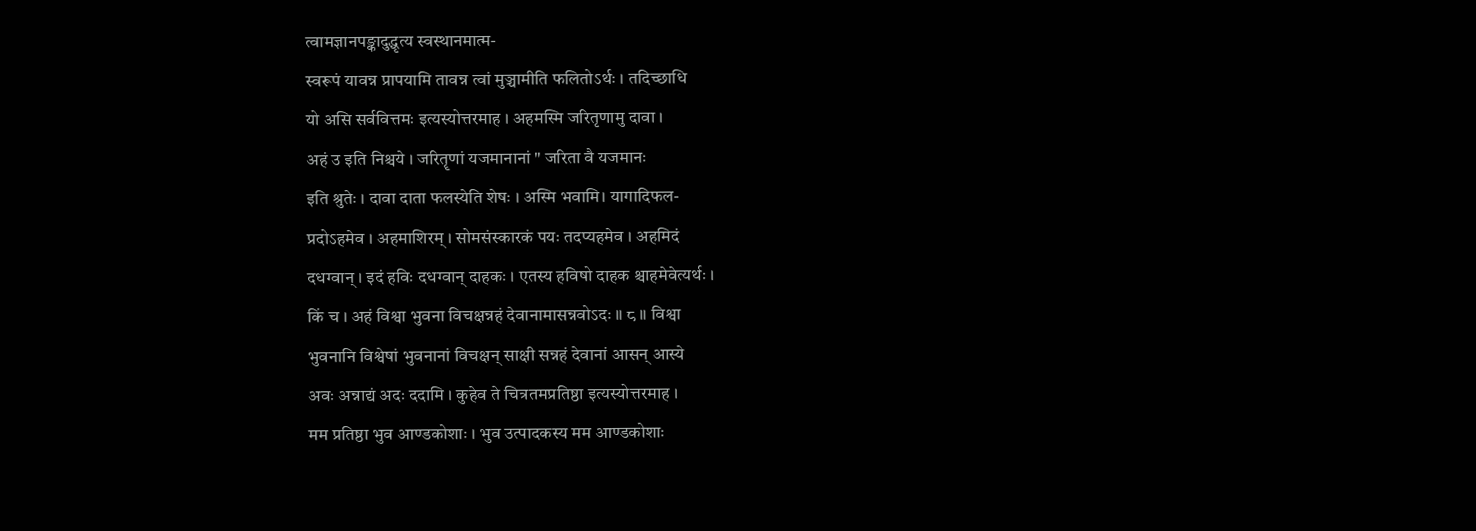त्वामज्ञानपङ्कादुद्धृत्य स्वस्थानमात्म-
स्वरूपं यावन्न प्रापयामि तावन्न त्वां मुञ्चामीति फलितोऽर्थः । तदिच्छाधि
यो असि सर्ववित्तमः इत्यस्योत्तरमाह । अहमस्मि जरितृणामु दावा ।
अहं उ इति निश्चये । जरितॄणां यजमानानां " जरिता वै यजमानः
इति श्रुतेः । दावा दाता फलस्येति शेषः । अस्मि भवामि। यागादिफल-
प्रदोऽहमेव । अहमाशिरम् । सोमसंस्कारकं पयः तदप्यहमेव । अहमिदं
दधग्वान् । इदं हविः दधग्वान् दाहकः । एतस्य हविषो दाहक श्चाहमेवेत्यर्थः ।
किं च । अहं विश्वा भुवना विचक्षन्नहं देवानामासन्नवोऽदः ॥ ८ ॥ विश्वा
भुवनानि विश्वेषां भुवनानां विचक्षन् साक्षी सन्नहं देवानां आसन् आस्ये
अवः अन्नाद्यं अदः ददामि । कुहेव ते चित्रतमप्रतिष्ठा इत्यस्योत्तरमाह ।
मम प्रतिष्ठा भुव आण्डकोशाः । भुव उत्पादकस्य मम आण्डकोशाः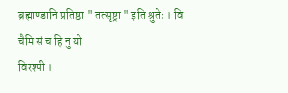ब्रह्माण्डानि प्रतिष्ठा " तत्सृष्ट्रा " इति श्रुतेः । वि चैमि सं च हि नु यो
विरश्पी ।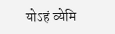योऽहं व्येमि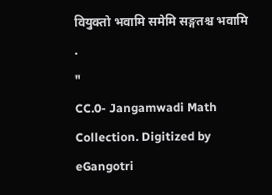वियुक्तो भवामि समेमि सङ्गतश्च भवामि
.
"
CC.0- Jangamwadi Math Collection. Digitized by eGangotri